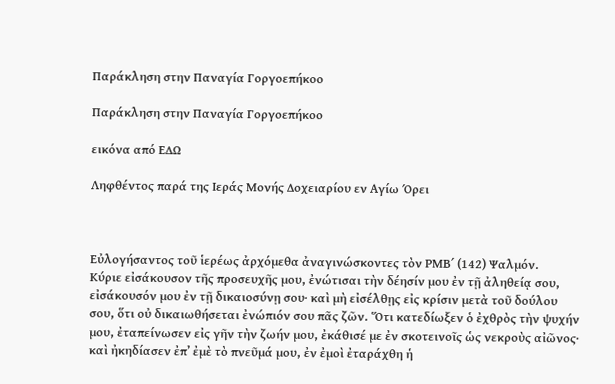Παράκληση στην Παναγία Γοργοεπήκοο

Παράκληση στην Παναγία Γοργοεπήκοο

εικόνα από ΕΔΩ

Ληφθέντος παρά της Ιεράς Μονής Δοχειαρίου εν Αγίω Όρει



Εὐλογήσαντος τοῦ ἱερέως ἀρχόμεθα ἀναγινώσκοντες τὸν ΡΜΒ΄ (142) Ψαλμόν.
Κύριε εἰσάκουσον τῆς προσευχῆς μου, ἐνώτισαι τὴν δέησίν μου ἐν τῇ ἀληθείᾳ σου, εἰσάκουσόν μου ἐν τῇ δικαιοσύνῃ σου· καὶ μὴ εἰσέλθῃς εἰς κρίσιν μετὰ τοῦ δούλου σου, ὅτι οὐ δικαιωθήσεται ἐνώπιόν σου πᾶς ζῶν. Ὅτι κατεδίωξεν ὁ ἐχθρὸς τὴν ψυχήν μου, ἐταπείνωσεν εἰς γῆν τὴν ζωήν μου, ἐκάθισέ με ἐν σκοτεινοῖς ὡς νεκροὺς αἰῶνος· καὶ ἠκηδίασεν ἐπ’ ἐμὲ τὸ πνεῦμά μου, ἐν ἐμοὶ ἐταράχθη ἡ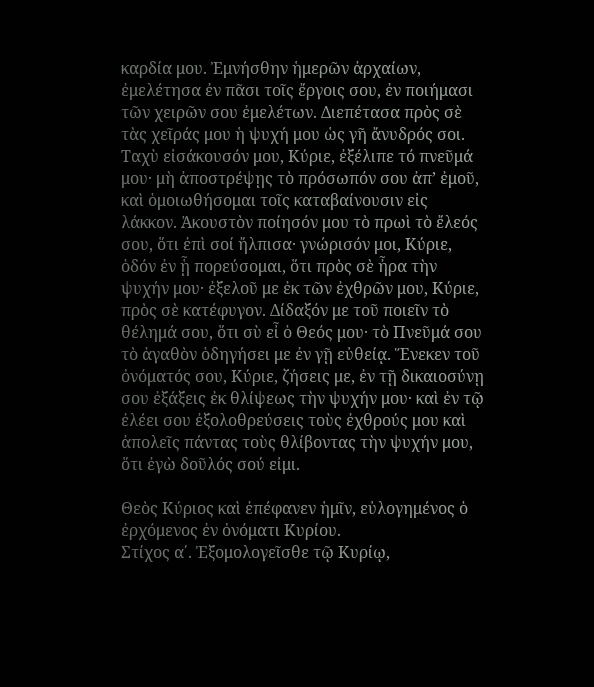καρδία μου. Ἐμνήσθην ἡμερῶν ἀρχαίων, ἐμελέτησα ἐν πᾶσι τοῖς ἔργοις σου, ἐν ποιήμασι τῶν χειρῶν σου ἐμελέτων. Διεπέτασα πρὸς σὲ τὰς χεῖράς μου ἡ ψυχή μου ὡς γῆ ἄνυδρός σοι. Ταχὺ εἰσάκουσόν μου, Κύριε, ἐξέλιπε τό πνεῦμά μου· μὴ ἀποστρέψῃς τὸ πρόσωπόν σου ἀπ’ ἐμοῦ, καὶ ὁμοιωθήσομαι τοῖς καταβαίνουσιν εἰς λάκκον. Ἀκουστὸν ποίησόν μου τὸ πρωὶ τὸ ἔλεός σου, ὅτι ἐπὶ σοί ἤλπισα· γνώρισόν μοι, Κύριε, ὁδόν ἐν ᾗ πορεύσομαι, ὅτι πρὸς σὲ ἦρα τὴν ψυχήν μου· ἐξελοῦ με ἐκ τῶν ἐχθρῶν μου, Κύριε, πρὸς σὲ κατέφυγον. Δίδαξόν με τοῦ ποιεῖν τὸ θέλημά σου, ὅτι σὺ εἶ ὁ Θεός μου· τὸ Πνεῦμά σου τὸ ἀγαθὸν ὁδηγήσει με ἐν γῇ εὐθείᾳ. Ἕνεκεν τοῦ ὀνόματός σου, Κύριε, ζήσεις με, ἐν τῇ δικαιοσύνῃ σου ἐξάξεις ἐκ θλίψεως τὴν ψυχήν μου· καὶ ἐν τῷ ἐλέει σου ἐξολοθρεύσεις τοὺς ἐχθρούς μου καὶ ἀπολεῖς πάντας τοὺς θλίβοντας τὴν ψυχήν μου, ὅτι ἐγὼ δοῦλός σού εἰμι.

Θεὸς Κύριος καὶ ἐπέφανεν ἡμῖν, εὐλογημένος ὁ ἐρχόμενος ἐν ὀνόματι Κυρίου.
Στίχος α΄. Ἐξομολογεῖσθε τῷ Κυρίῳ,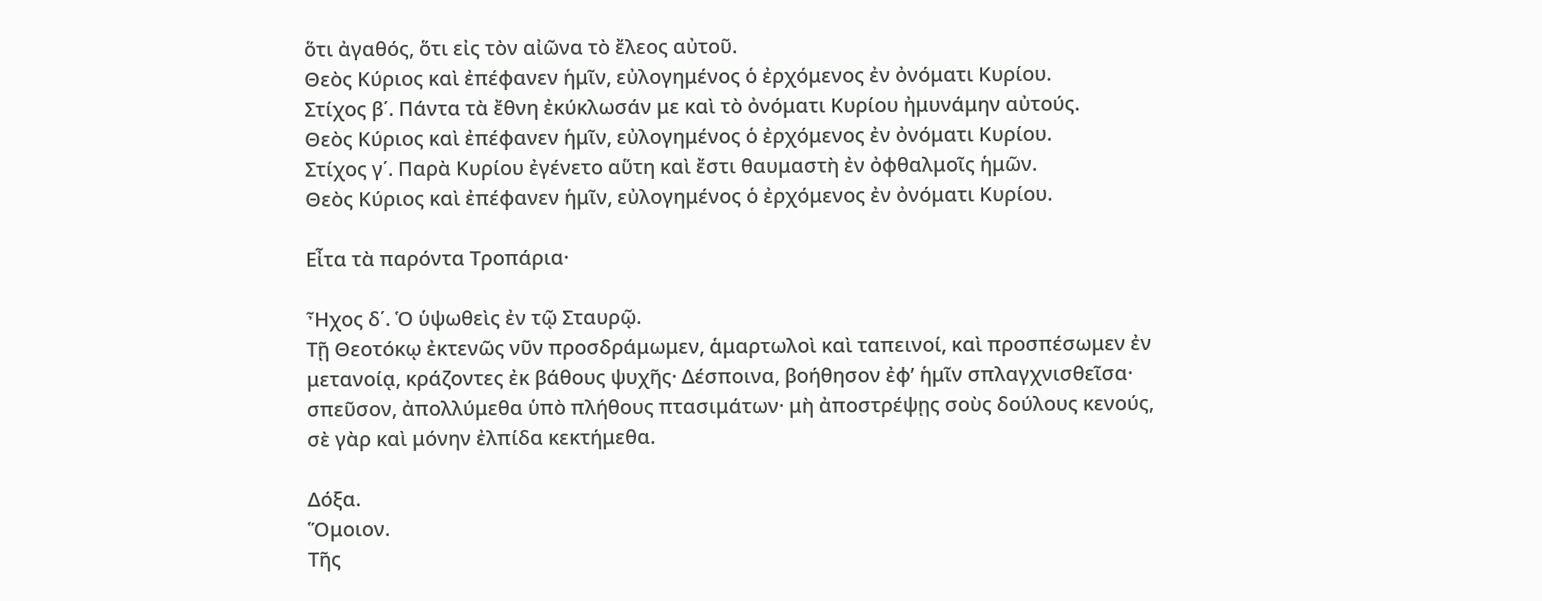ὅτι ἀγαθός, ὅτι εἰς τὸν αἰῶνα τὸ ἔλεος αὐτοῦ.
Θεὸς Κύριος καὶ ἐπέφανεν ἡμῖν, εὐλογημένος ὁ ἐρχόμενος ἐν ὀνόματι Κυρίου.
Στίχος β΄. Πάντα τὰ ἔθνη ἐκύκλωσάν με καὶ τὸ ὀνόματι Κυρίου ἠμυνάμην αὐτούς.
Θεὸς Κύριος καὶ ἐπέφανεν ἡμῖν, εὐλογημένος ὁ ἐρχόμενος ἐν ὀνόματι Κυρίου.
Στίχος γ΄. Παρὰ Κυρίου ἐγένετο αὕτη καὶ ἔστι θαυμαστὴ ἐν ὀφθαλμοῖς ἡμῶν.
Θεὸς Κύριος καὶ ἐπέφανεν ἡμῖν, εὐλογημένος ὁ ἐρχόμενος ἐν ὀνόματι Κυρίου.

Εἶτα τὰ παρόντα Τροπάρια·

Ἦχος δ΄. Ὁ ὑψωθεὶς ἐν τῷ Σταυρῷ.
Τῇ Θεοτόκῳ ἐκτενῶς νῦν προσδράμωμεν, ἁμαρτωλοὶ καὶ ταπεινοί, καὶ προσπέσωμεν ἐν μετανοίᾳ, κράζοντες ἐκ βάθους ψυχῆς· Δέσποινα, βοήθησον ἐφ’ ἡμῖν σπλαγχνισθεῖσα· σπεῦσον, ἀπολλύμεθα ὑπὸ πλήθους πτασιμάτων· μὴ ἀποστρέψῃς σοὺς δούλους κενούς, σὲ γὰρ καὶ μόνην ἐλπίδα κεκτήμεθα.

Δόξα.
Ὅμοιον.
Τῆς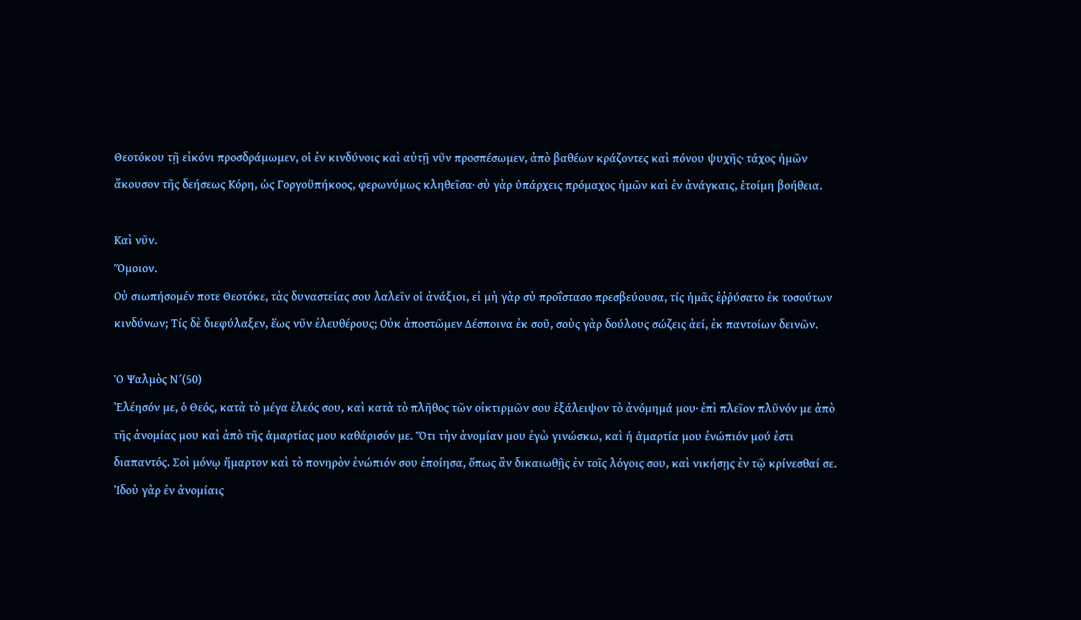Θεοτόκου τῇ εἰκόνι προσδράμωμεν, οἱ ἐν κινδύνοις καὶ αὐτῇ νῦν προσπέσωμεν, ἀπὸ βαθέων κράζοντες καὶ πόνου ψυχῆς· τάχος ἡμῶν ἄκουσον τῆς δεήσεως Κόρη, ὡς Γοργοϋπήκοος, φερωνύμως κληθεῖσα· σὺ γὰρ ὑπάρχεις πρόμαχος ἡμῶν καὶ ἐν ἀνάγκαις, ἑτοίμη βοήθεια.

Καὶ νῦν.
Ὅμοιον.
Οὐ σιωπήσομέν ποτε Θεοτόκε, τὰς δυναστείας σου λαλεῖν οἱ ἀνάξιοι, εἰ μὴ γὰρ σὺ προΐστασο πρεσβεύουσα, τίς ἡμᾶς ἐῤῥύσατο ἐκ τοσούτων κινδύνων; Τίς δὲ διεφύλαξεν, ἕως νῦν ἐλευθέρους; Οὐκ ἀποστῶμεν Δέσποινα ἐκ σοῦ, σοὺς γὰρ δούλους σώζεις ἀεί, ἐκ παντοίων δεινῶν.

Ὁ Ψαλμὸς Ν´(50)
Ἐλέησόν με, ὁ Θεός, κατὰ τὸ μέγα ἐλεός σου, καὶ κατὰ τὸ πλῆθος τῶν οἰκτιρμῶν σου ἐξάλειψον τὸ ἀνόμημά μου· ἐπὶ πλεῖον πλῦνόν με ἀπὸ τῆς ἀνομίας μου καὶ ἀπὸ τῆς ἁμαρτίας μου καθάρισόν με. Ὅτι τὴν ἀνομίαν μου ἐγὼ γινώσκω, καὶ ἡ ἁμαρτία μου ἐνώπιόν μού ἐστι διαπαντός. Σοὶ μόνῳ ἥμαρτον καὶ τὸ πονηρὸν ἐνώπιόν σου ἐποίησα, ὅπως ἂν δικαιωθῇς ἐν τοῖς λόγοις σου, καὶ νικήσῃς ἐν τῷ κρίνεσθαί σε. Ἰδοὺ γὰρ ἐν ἀνομίαις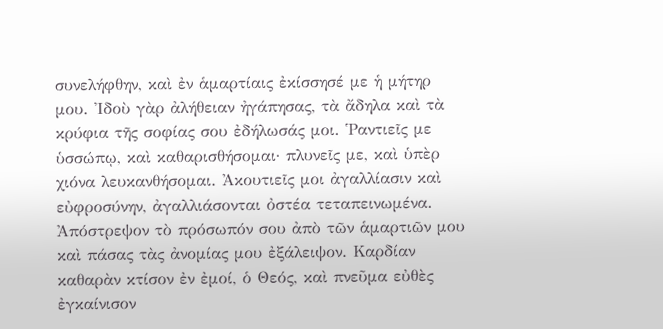συνελήφθην, καὶ ἐν ἁμαρτίαις ἐκίσσησέ με ἡ μήτηρ μου. Ἰδοὺ γὰρ ἀλήθειαν ἠγάπησας, τὰ ἄδηλα καὶ τὰ κρύφια τῆς σοφίας σου ἐδήλωσάς μοι. Ῥαντιεῖς με ὑσσώπῳ, καὶ καθαρισθήσομαι· πλυνεῖς με, καὶ ὑπὲρ χιόνα λευκανθήσομαι. Ἀκουτιεῖς μοι ἀγαλλίασιν καὶ εὐφροσύνην, ἀγαλλιάσονται ὀστέα τεταπεινωμένα. Ἀπόστρεψον τὸ πρόσωπόν σου ἀπὸ τῶν ἁμαρτιῶν μου καὶ πάσας τὰς ἀνομίας μου ἐξάλειψον. Καρδίαν καθαρὰν κτίσον ἐν ἐμοί, ὁ Θεός, καὶ πνεῦμα εὐθὲς ἐγκαίνισον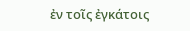ἐν τοῖς ἐγκάτοις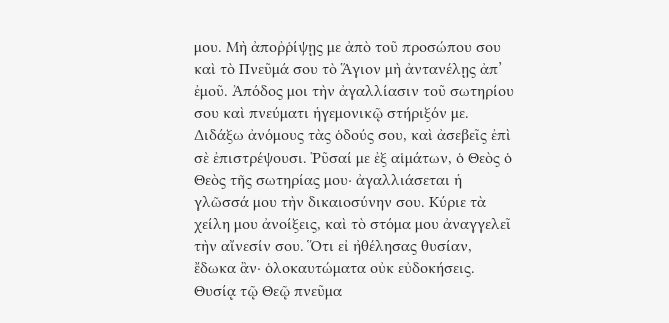μου. Μὴ ἀποῤῥίψῃς με ἀπὸ τοῦ προσώπου σου καὶ τὸ Πνεῦμά σου τὸ Ἅγιον μὴ ἀντανέλῃς ἀπ’ ἐμοῦ. Ἀπόδος μοι τὴν ἀγαλλίασιν τοῦ σωτηρίου σου καὶ πνεύματι ἡγεμονικῷ στήριξόν με. Διδάξω ἀνόμους τὰς ὁδούς σου, καὶ ἀσεβεῖς ἐπὶ σὲ ἐπιστρέψουσι. Ῥῦσαί με ἐξ αἱμάτων, ὁ Θεὸς ὁ Θεὸς τῆς σωτηρίας μου· ἀγαλλιάσεται ἡ γλῶσσά μου τὴν δικαιοσύνην σου. Κύριε τὰ χείλη μου ἀνοίξεις, καὶ τὸ στόμα μου ἀναγγελεῖ τὴν αἴνεσίν σου. Ὅτι εἰ ἠθέλησας θυσίαν, ἔδωκα ἂν· ὁλοκαυτώματα οὐκ εὐδοκήσεις. Θυσίᾳ τῷ Θεῷ πνεῦμα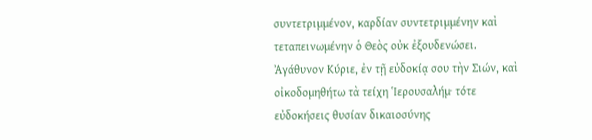συντετριμμένον, καρδίαν συντετριμμένην καὶ τεταπεινωμένην ὁ Θεὸς οὐκ ἐξουδενώσει. Ἀγάθυνον Κύριε, ἐν τῇ εὐδοκίᾳ σου τὴν Σιών, καὶ οἰκοδομηθήτω τὰ τείχη Ἱερουσαλήμ· τότε εὐδοκήσεις θυσίαν δικαιοσύνης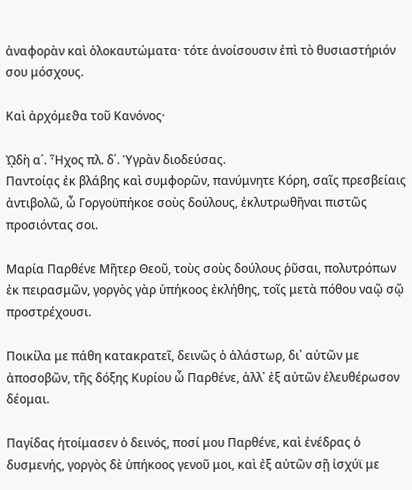ἀναφορὰν καὶ ὁλοκαυτώματα· τότε ἀνοίσουσιν ἐπὶ τὸ θυσιαστήριόν σου μόσχους.

Καὶ ἀρχόμεϑα τοῦ Κανόνος·

ᾨδὴ α΄. Ἦχος πλ. δ΄. Ὑγρὰν διοδεύσας.
Παντοίᾳς ἐκ βλάβης καὶ συμφορῶν, πανύμνητε Κόρη, σαῖς πρεσβείαις ἀντιβολῶ, ὦ Γοργοϋπήκοε σοὺς δούλους, ἐκλυτρωθῆναι πιστῶς προσιόντας σοι.

Μαρία Παρθένε Μῆτερ Θεοῦ, τοὺς σοὺς δούλους ῥῦσαι, πολυτρόπων ἐκ πειρασμῶν, γοργὸς γὰρ ὑπήκοος ἐκλήθης, τοῖς μετὰ πόθου ναῷ σῷ προστρέχουσι.

Ποικίλα με πάθη κατακρατεῖ, δεινῶς ὁ ἀλάστωρ, δι᾿ αὐτῶν με ἀποσοβῶν, τῆς δόξης Κυρίου ὦ Παρθένε, ἀλλ᾽ ἐξ αὐτῶν ἐλευθέρωσον δέομαι.

Παγίδας ἡτοίμασεν ὁ δεινός, ποσί μου Παρθένε, καὶ ἐνέδρας ὁ δυσμενής, γοργὸς δὲ ὑπήκοος γενοῦ μοι, καὶ ἐξ αὐτῶν σῇ ἰσχύϊ με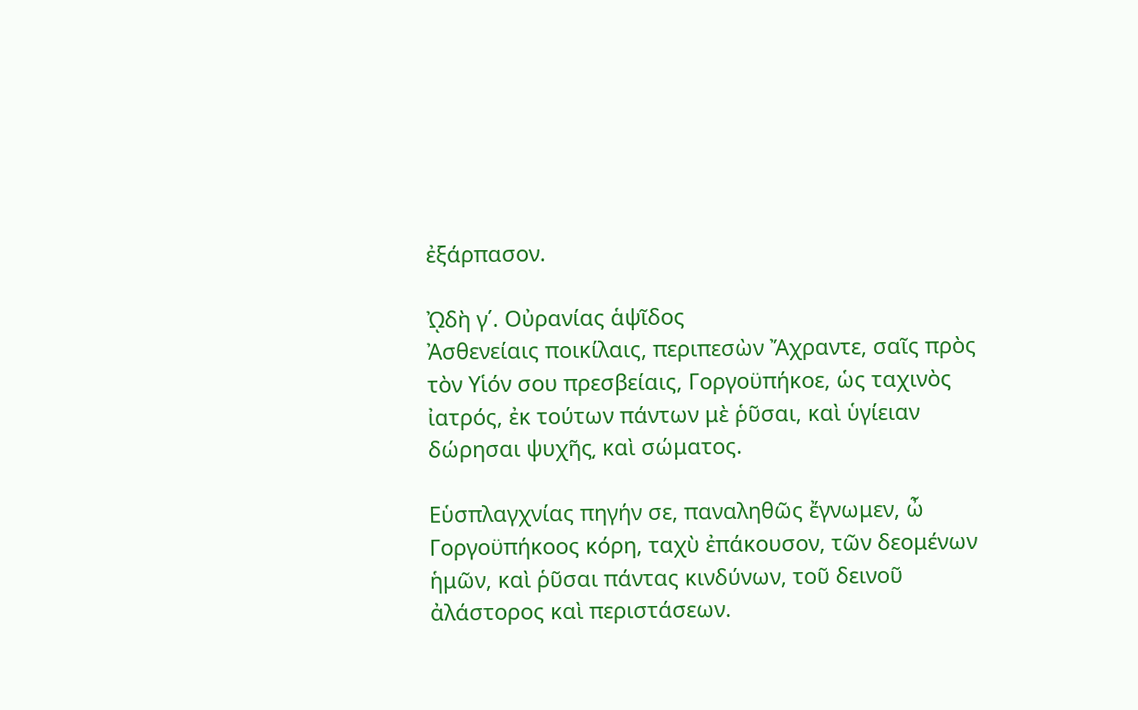ἐξάρπασον.

ᾨδὴ γ΄. Οὐρανίας ἁψῖδος
Ἀσθενείαις ποικίλαις, περιπεσὼν Ἄχραντε, σαῖς πρὸς τὸν Υἱόν σου πρεσβείαις, Γοργοϋπήκοε, ὡς ταχινὸς ἰατρός, ἐκ τούτων πάντων μὲ ῥῦσαι, καὶ ὑγίειαν δώρησαι ψυχῆς͵ καὶ σώματος.

Εὑσπλαγχνίας πηγήν σε, παναληθῶς ἔγνωμεν, ὦ Γοργοϋπήκοος κόρη, ταχὺ ἐπάκουσον, τῶν δεομένων ἡμῶν, καὶ ῥῦσαι πάντας κινδύνων, τοῦ δεινοῦ ἀλάστορος καὶ περιστάσεων.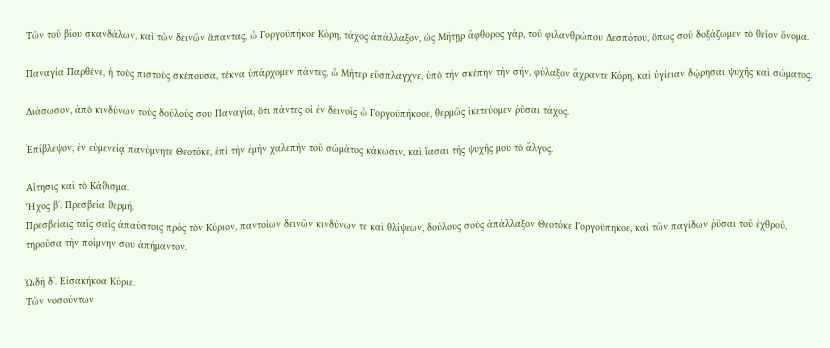Τῶν τοῦ βίου σκανδάλων, καὶ τῶν δεινῶν ἅπαντας, ὦ Γοργοϋπήκοε Κόρη, τάχος ἀπάλλαξον, ὡς Μήτῃρ ἄφθορος γάρ, τοῦ φιλανθρώπου Δεσπότου, ὅπως σοῦ δοξάζωμεν τὸ θεῖον ὄνομα.

Παναγία Παρθένε, ἡ τοὺς πιστοὺς σκέπουσα, τέκνα ὑπάρχομεν πάντες, ὦ Μῆτερ εὔσπλαγχνε, ὑπὸ τὴν σκέπην τὴν σήν, φύλαξον ἄχραντε Κόρη, καὶ ὑγίειαν δῴρησαι ψυχῆς καὶ σώματος.

Διάσωσον, ἀπὸ κινδύνων τοὺς δούλούς σου Παναγία, ὅτι πάντες οἱ ἐν δεινοῖς ὦ Γοργοϋπήκοοε, θερμῶς ἱκετεύομεν ῥῦσαι τάχος.

Ἐπίβλεψον, ἐν εὐμενείᾳ πανύμνητε Θεοτόκε, ἐπὶ τὴν ἐμὴν χαλεπὴν τοῦ σώμάτος κάκωσιν, καὶ ἴασαι τῆς ψυχῆς μου τὸ ἄλγος.

Αἴτησις καὶ τὸ Κάϑισμα.
Ἦχος β΄. Πρεσβεία ϑερμή.
Πρεσβείαις ταῖς σαῖς ἀπαύστοις πρός τὸν Κύριον, παντοίων δεινῶν κινδύνων τε καὶ θλίψεων, δούλους σοὺς ἀπάλλαξον Θεοτόκε Γοργοϋπηκοε, καὶ τῶν παγίδων ῥῦσαι τοῦ ἐχθροῦ, τηροῦσα τὴν ποίμνην σου ἀπήμαντον.

ᾨδὴ δ΄. Εἰσακήκοα Κύριε.
Τῶν νοσούντων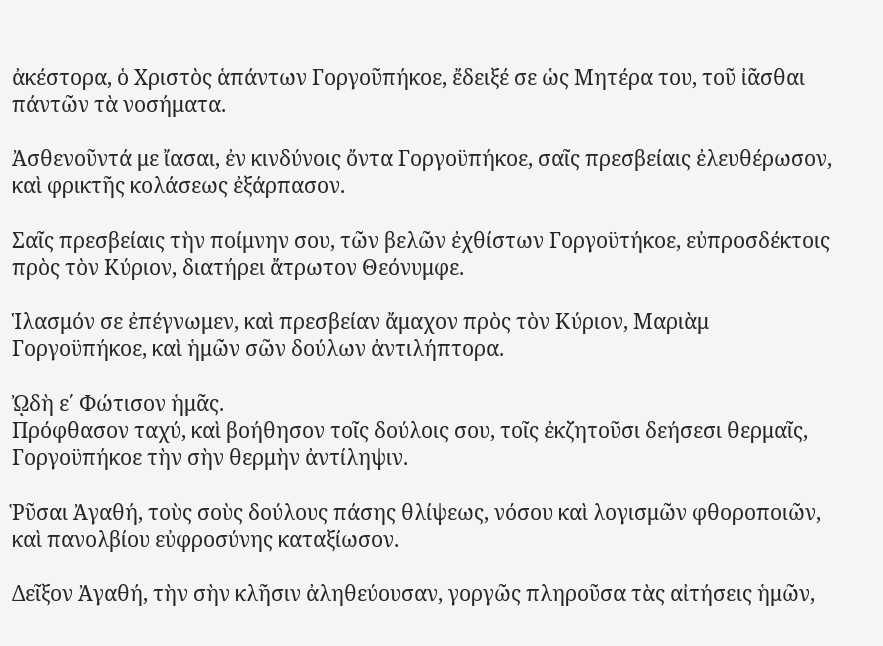ἀκέστορα, ὁ Χριστὸς ἁπάντων Γοργοῦπήκοε, ἔδειξέ σε ὡς Μητέρα του, τοῦ ἰᾶσθαι πάντῶν τὰ νοσήματα.

Ἀσθενοῦντά με ἴασαι, ἐν κινδύνοις ὄντα Γοργοϋπήκοε, σαῖς πρεσβείαις ἐλευθέρωσον, καὶ φρικτῆς κολάσεως ἐξάρπασον.

Σαῖς πρεσβείαις τὴν ποίμνην σου, τῶν βελῶν ἐχθίστων Γοργοϋτήκοε, εὐπροσδέκτοις πρὸς τὸν Κύριον, διατήρει ἄτρωτον Θεόνυμφε.

Ἱλασμόν σε ἐπέγνωμεν, καὶ πρεσβείαν ἄμαχον πρὸς τὸν Κύριον, Μαριὰμ Γοργοϋπήκοε, καὶ ἡμῶν σῶν δούλων ἀντιλήπτορα.

ᾨδὴ ε΄ Φώτισον ἡμᾶς.
Πρόφθασον ταχύ, καὶ βοήθησον τοῖς δούλοις σου, τοῖς ἐκζητοῦσι δεήσεσι θερμαῖς, Γοργοϋπήκοε τὴν σὴν θερμὴν ἀντίληψιν.

Ῥῦσαι Ἀγαθή, τοὺς σοὺς δούλους πάσης θλίψεως, νόσου καὶ λογισμῶν φθοροποιῶν, καὶ πανολβίου εὐφροσύνης καταξίωσον.

Δεῖξον Ἀγαθή, τὴν σὴν κλῆσιν ἀληθεύουσαν, γοργῶς πληροῦσα τὰς αἰτήσεις ἡμῶν,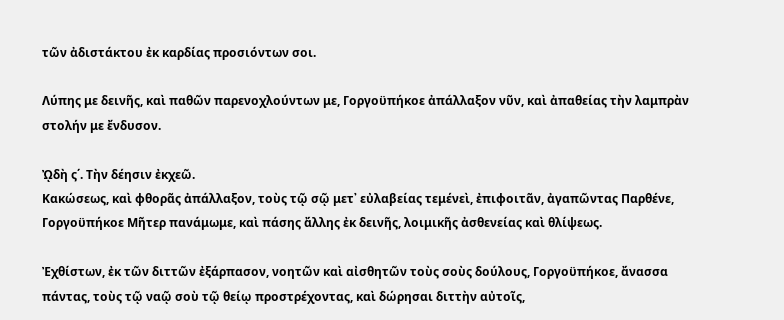τῶν ἀδιστάκτου ἐκ καρδίας προσιόντων σοι.

Λύπης με δεινῆς, καὶ παθῶν παρενοχλούντων με, Γοργοϋπήκοε ἀπάλλαξον νῦν, καὶ ἀπαθείας τὴν λαμπρὰν στολήν με ἔνδυσον.

ᾨδὴ ς΄. Τὴν δέησιν ἐκχεῶ.
Κακώσεως, καὶ φθορᾶς ἀπάλλαξον, τοὺς τῷ σῷ μετ᾽ εὐλαβείας τεμένεὶ, ἐπιφοιτᾶν, ἀγαπῶντας Παρθένε, Γοργοϋπήκοε Μῆτερ πανάμωμε, καὶ πάσης ἄλλης ἐκ δεινῆς, λοιμικῆς ἀσθενείας καὶ θλίψεως.

Ἐχθίστων, ἐκ τῶν διττῶν ἐξάρπασον, νοητῶν καὶ αἰσθητῶν τοὺς σοὺς δούλους, Γοργοϋπήκοε, ἄνασσα πάντας, τοὺς τῷ ναῷ σοὺ τῷ θείῳ προστρέχοντας, καὶ δώρησαι διττὴν αὐτοῖς,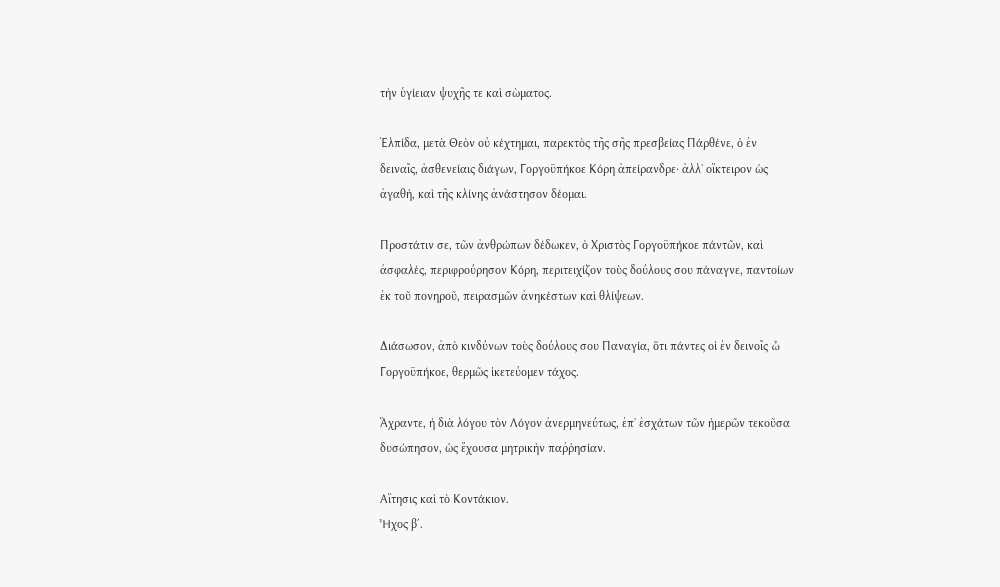τὴν ὑγίειαν ψυχῆς τε καὶ σὼματος.

Ἐλπίδα, μετὰ Θεὸν οὐ κέχτημαι, παρεκτὸς τῆς σῆς πρεσβείας Πάρθένε, ὁ ἐν δειναῖς, ἀσθενείαις διάγων, Γοργοϋπήκοε Κόρη ἀπείρανδρε· ἀλλ᾽ οἴκτειρον ὡς ἀγαθὴ, καὶ τῆς κλίνης ἀνάστησον δέομαι.

Προστάτιν σε, τῶν ἀνθρώπων δέδωκεν, ὁ Χριστὸς Γοργοϋπήκοε πάντῶν, καὶ ἀσφαλές, περιφρούρησον Κόρη, περιτειχίζον τοὺς δούλους σου πάναγνε, παντοίων ἐκ τοῦ πονηροῦ, πειρασμῶν ἀνηκέστων καὶ θλίψεων.

Διάσωσον, ἀπὸ κινδύνων τοὺς δούλους σου Παναγία, ὅτι πάντες οἱ ἐν δεινοῖς ὦ Γοργοϋπήκοε, θερμῶς ἱκετεὐομεν τάχος.

Ἄχραντε, ἡ διὰ λόγου τὸν Λόγον ἀνερμηνεύτως, ἐπ᾽ ἐσχάτων τῶν ἡμερῶν τεκοῦσα δυσώπησον, ὡς ἔχουσα μητρικὴν παῤῥησίαν.

Αἴτησις καὶ τὸ Κοντάκιον.
Ἦχος β΄.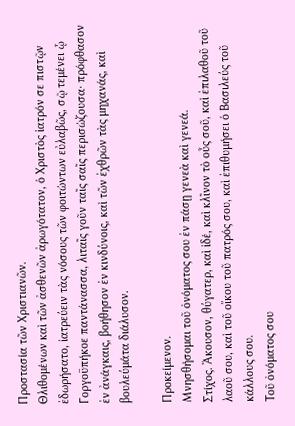Προστασία τῶν Χριστιανῶν.
Θλιθομένων καὶ τῶν ἀσθενῶν ἀρωγότατον, ὁ Χριστὸς ἰατρόν σε πιστῷν ἐδωρήσατο, ἰατρεύειν τὰς νόσους τῶν φοιτώντων εὐλαβῶς, σῷ τεμένει ᾧ Γοργοϋπήκοε παντάνασσα, λιταῖς γοῦν ταῖς σαῖς περισώζουσα· πρόφθασον ἐν ἀνάγκαις, βοήθησον ἐν κινδύνοις, καὶ τῶν ἐχθρῶν τὰς μηχανάς, καὶ βουλεύμάτα διάλυσον.

Προκείμενον.
Μνησθήσομαι τοῦ ὀνόματος σου ἐν πάσῃ γενεὰ καὶ γενεά.
Στίχος. Ἄκουσον, θύγατερ, καὶ ἰδέ, καὶ κλῖνον τὸ οὖς σοῦ, καὶ ἐπιλαθοῦ τοῦ λαοῦ σου, καὶ τοῦ οἴκου τοῦ πατρός σου, καὶ ἐπιθυμήσει ὁ Βασιλεύς τοῦ κάλλους σου.
Τοῦ ὀνόματος σου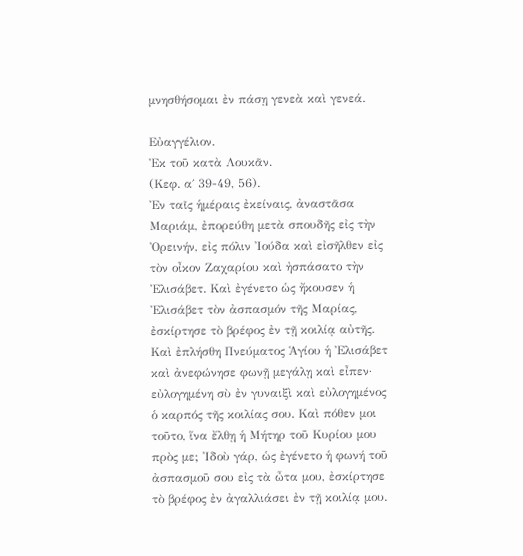μνησθήσομαι ἐν πάσῃ γενεὰ καὶ γενεά.

Εὐαγγέλιον.
Ἐκ τοῦ κατὰ Λουκᾶν.
(Κεφ. α΄ 39-49, 56).
Ἐν ταῖς ἡμέραις ἐκείναις, ἀναστᾶσα Μαριάμ, ἐπορεύθη μετὰ σπουδῆς εἰς τὴν Ὀρεινήν, εἰς πόλιν Ἰούδα καὶ εἰσῆλθεν εἰς τὸν οἶκον Ζαχαρίου καὶ ἠσπάσατο τὴν Ἐλισάβετ. Καὶ ἐγένετο ὡς ἤκουσεν ἡ Ἐλισάβετ τὸν ἀσπασμόν τῆς Μαρίας, ἐσκίρτησε τὸ βρέφος ἐν τῇ κοιλίᾳ αὐτῆς. Καὶ ἐπλήσθη Πνεύματος Ἁγίου ἡ Ἐλισάβετ καὶ ἀνεφώνησε φωνῇ μεγάλῃ καὶ εἶπεν· εὐλογημένη σὺ ἐν γυναιξὶ καὶ εὐλογημένος ὁ καρπός τῆς κοιλίας σου. Καὶ πόθεν μοι τοῦτο, ἵνα ἔλθῃ ἡ Μήτηρ τοῦ Κυρίου μου πρὸς με; Ἰδοὺ γάρ, ὡς ἐγένετο ἡ φωνή τοῦ ἀσπασμοῦ σου εἰς τὰ ὦτα μου, ἐσκίρτησε τὸ βρέφος ἐν ἀγαλλιάσει ἐν τῇ κοιλίᾳ μου.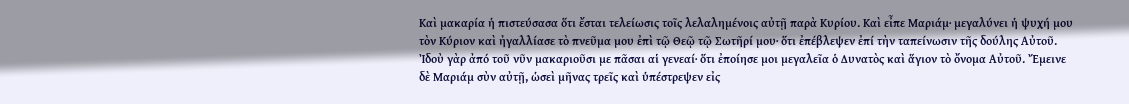Καὶ μακαρία ἡ πιστεύσασα ὅτι ἔσται τελείωσις τοῖς λελαλημένοις αὐτῇ παρὰ Κυρίου. Καὶ εἶπε Μαριάμ· μεγαλύνει ἡ ψυχή μου τὸν Κύριον καὶ ἠγαλλίασε τὸ πνεῦμα μου ἐπὶ τῷ Θεῷ τῷ Σωτῆρί μου· ὅτι ἐπέβλεψεν ἐπί τὴν ταπείνωσιν τῆς δούλης Αὐτοῦ. Ἰδοὺ γὰρ ἀπό τοῦ νῦν μακαριοῦσι με πᾶσαι αἱ γενεαί· ὅτι ἐποίησε μοι μεγαλεῖα ὁ Δυνατὸς καὶ ἅγιον τὸ ὄνομα Αὐτοῦ. Ἔμεινε δὲ Μαριάμ σὺν αὐτῇ, ὡσεὶ μῆνας τρεῖς καὶ ὑπέστρεψεν εἰς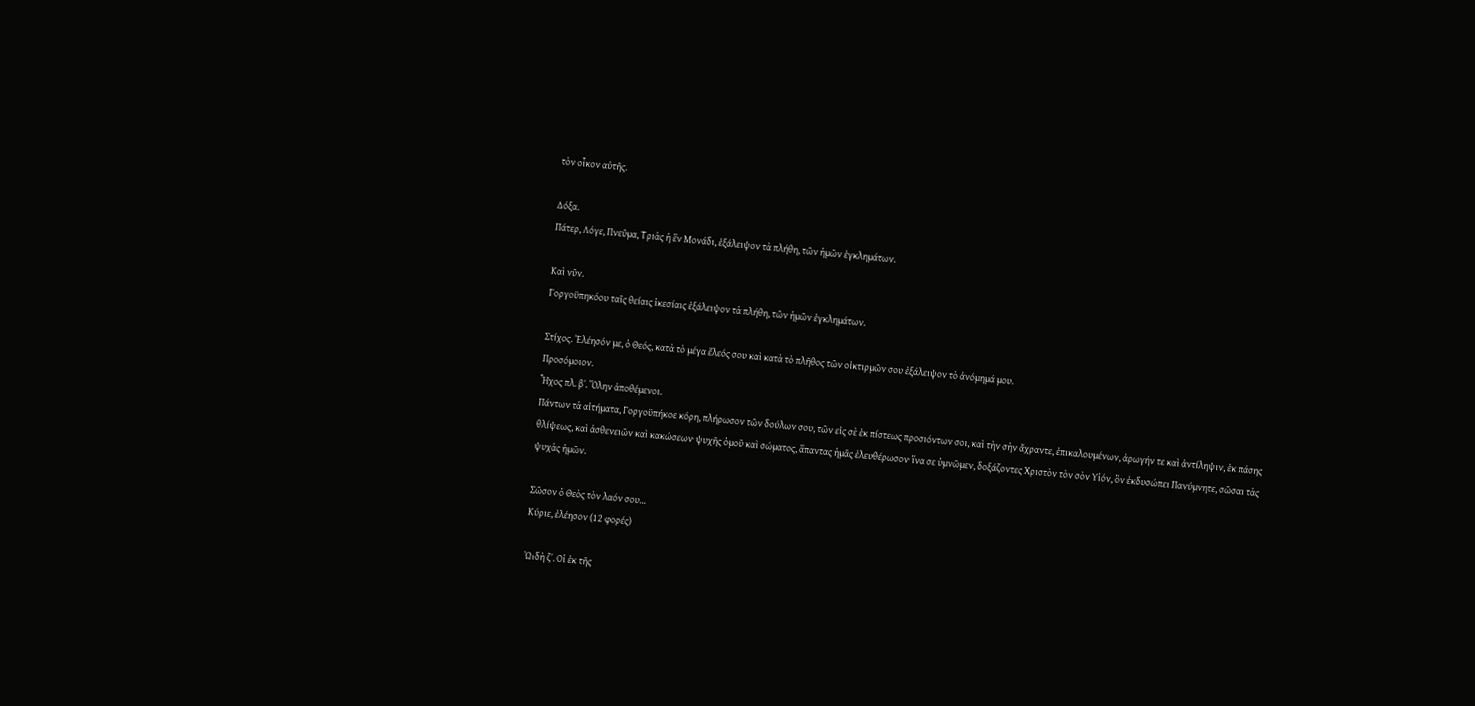τὸν οἶκον αὐτῆς.

Δόξα.
Πάτερ, Λόγε, Πνεῦμα, Τριὰς ἡ ἕν Μονάδι, ἐξάλειψον τὰ πλήθη, τῶν ἡμῶν ἐγκλημάτων.

Καὶ νῦν.
Γοργοϋπηκόου ταῖς θείαις ἱκεσίαις ἐξάλειψον τὰ πλήθη, τῶν ἡμῶν ἐγκλημάτων.

Στίχος. Ἐλέησόν με, ὁ Θεός, κατὰ τὸ μέγα ἔλεός σου καὶ κατὰ τὸ πλῆθος τῶν οἰκτιρμῶν σου ἐξάλειψον τὸ ἀνόμημά μου.
Προσόμοιον.
Ἦχος πλ. β΄. Ὅλην ἀποθέμενοι.
Πάντων τὰ αἰτήματα, Γοργοϋπήκοε κόρη, πλήρωσον τῶν δούλων σου, τῶν εἰς σὲ ἐκ πίστεως προσιόντων σοι, καὶ τὴν σὴν ἄχραντε, ἐπικαλουμένων, ἀρωγήν τε καὶ ἀντίληψιν, ἐκ πάσης θλίψεως, καὶ ἀσθενειῶν καὶ κακώσεων· ψυχῆς ὁμοῦ καὶ σώματος, ἅπαντας ἡμᾶς ἐλευθέρωσον· ἵνα σε ὑμνῶμεν, δοξάζοντες Χριστὸν τὸν σὸν Υἱόν, ὃν ἐκδυσώπει Πανύμνητε, σῶσαι τὰς ψυχὰς ἡμῶν.

Σῶσον ὁ Θεὸς τὸν λαόν σου…
Κύριε, ἐλέησον (12 φορές)

ᾨδὴ ζ΄. Οἱ ἐκ τῆς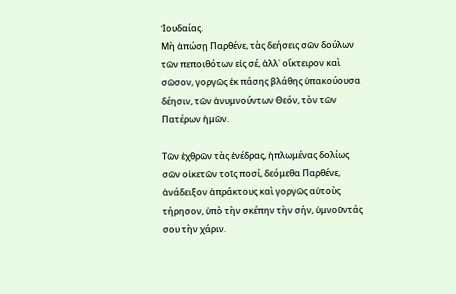Ἰουδαίας.
Μὴ ἀπώσῃ Παρθένε, τὰς δεήσεις σῶν δούλων τῶν πεποιθότων εἰς σέ, ἀλλ᾽ οἴκτειρον καὶ σῶσον, γοργῶς ἐκ πάσης βλάθης ὑπακούουσα δέησιν, τῶν ἀνυμνούντων Θεόν, τὸν τῶν Πατέρων ἡμῶν.

Τῶν ἐχθρῶν τὰς ἐνέδρας, ἡπλωμένας δολίως σῶν οἰκετῶν τοῖς ποσί, δεόμεθα Παρθένε, ἀνάδειξον ἀπράκτους καὶ γοργῶς αὐτοὺς τήρησον, ὑπὸ τὴν σκέπην τὴν σήν, ὑμνοῦντάς
σου τὴν χάριν.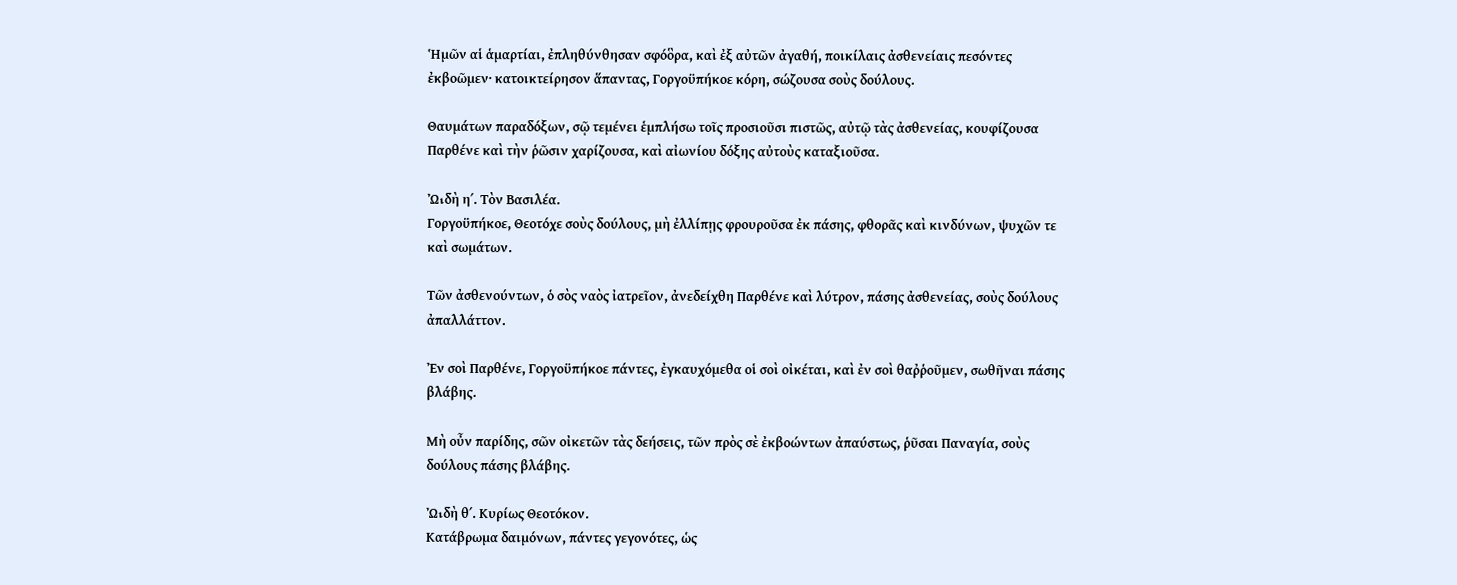Ἡμῶν αἱ ἁμαρτίαι, ἐπληθύνθησαν σφόὃρα, καὶ ἐξ αὐτῶν ἀγαθή, ποικίλαις ἀσθενείαις πεσόντες ἐκβοῶμεν· κατοικτείρησον ἅπαντας, Γοργοϋπήκοε κόρη, σώζουσα σοὺς δούλους.

Θαυμάτων παραδόξων, σῷ τεμένει ἑμπλήσω τοῖς προσιοῦσι πιστῶς, αὐτῷ τὰς ἀσθενείας, κουφίζουσα Παρθένε καὶ τὴν ῥῶσιν χαρίζουσα, καὶ αἰωνίου δόξης αὐτοὺς καταξιοῦσα.

ᾨδὴ η΄. Τὸν Βασιλέα.
Γοργοϋπήκοε, Θεοτόχε σοὺς δούλους, μὴ ἐλλίπῃς φρουροῦσα ἐκ πάσης, φθορᾶς καὶ κινδύνων, ψυχῶν τε καὶ σωμάτων.

Τῶν ἀσθενούντων, ὁ σὸς ναὸς ἰατρεῖον, ἀνεδείχθη Παρθένε καὶ λύτρον, πάσης ἀσθενείας, σοὺς δούλους ἀπαλλάττον.

Ἐν σοὶ Παρθένε, Γοργοϋπήκοε πάντες, ἐγκαυχόμεθα οἱ σοὶ οἰκέται, καὶ ἐν σοὶ θαῤῥοῦμεν, σωθῆναι πάσης βλάβης.

Μὴ οὖν παρίδης, σῶν οἰκετῶν τὰς δεήσεις, τῶν πρὸς σὲ ἐκβοώντων ἀπαύστως, ῥῦσαι Παναγία, σοὺς δούλους πάσης βλάβης.

ᾨδὴ θ΄. Κυρίως Θεοτόκον.
Κατάβρωμα δαιμόνων, πάντες γεγονότες, ὡς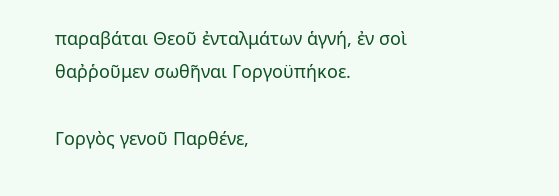παραβάται Θεοῦ ἐνταλμάτων ἁγνή, ἐν σοὶ θαῤῥοῦμεν σωθῆναι Γοργοϋπήκοε.

Γοργὸς γενοῦ Παρθένε,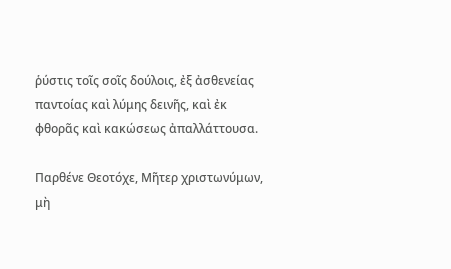ῥύστις τοῖς σοῖς δούλοις, ἐξ ἀσθενείας παντοίας καὶ λύμης δεινῆς, καὶ ἐκ φθορᾶς καὶ κακώσεως ἀπαλλάττουσα.

Παρθένε Θεοτόχε, Μῆτερ χριστωνύμων, μὴ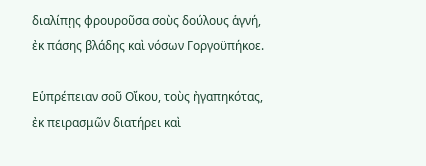διαλίπῃς φρουροῦσα σοὺς δούλους ἁγνή, ἐκ πάσης βλάδης καὶ νόσων Γοργοϋπήκοε.

Εὑπρέπειαν σοῦ Οἴκου, τοὺς ἠγαπηκότας, ἐκ πειρασμῶν διατήρει καὶ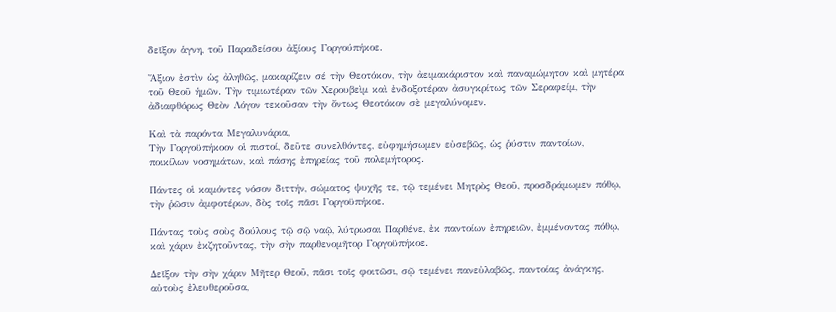δεῖξον ἁγνη, τοῦ Παραδείσου ἀξίους Γοργούπήκοε.

Ἄξιον ἐστὶν ὡς ἀληθῶς, μακαρίζειν σέ τὴν Θεοτόκον, τὴν ἀειμακάριστον καὶ παναμώμητον καὶ μητέρα τοῦ Θεοῦ ἡμῶν. Τὴν τιμιωτέραν τῶν Χερουβεὶμ καὶ ἐνδοξοτέραν ἀσυγκρίτως τῶν Σεραφείμ, τὴν ἀδιαφθόρως Θεὸν Λόγον τεκοῦσαν τὴν ὄντως Θεοτόκον σὲ μεγαλύνομεν.

Καὶ τὰ παρόντα Μεγαλυνάρια,
Τὴν Γοργοϋπήκοον οἱ πιστοί, δεῦτε συνελθόντες, εὐφημήσωμεν εὐσεβῶς, ὡς ῥύστιν παντοίων, ποικίλων νοσημάτων, καὶ πάσης ἐπηρείας τοῦ πολεμήτορος.

Πάντες οἱ καμόντες νόσον διττήν, σώματος ψυχῆς τε, τῷ τεμένει Μητρὸς Θεοῦ, προσδράμωμεν πόθῳ, τὴν ῥῶσιν ἀμφοτέρων, δὸς τοῖς πᾶσι Γοργοϋπήκοε.

Πάντας τοὺς σοὺς δούλους τῷ σῷ ναῷ, λύτρωσαι Παρθένε, ἐκ παντοίων ἐπηρειῶν, ἐμμένοντας πόθῳ, καὶ χάριν ἐκζητοῦντας, τὴν σὴν παρθενομῆτορ Γοργοϋπήκοε.

Δεῖξον τὴν σὴν χάριν Μῆτερ Θεοῦ, πᾶσι τοῖς φοιτῶσι, σῷ τεμένει πανεὐλαβῶς, παντοίας ἀνάγκης, αὐτοὺς ἐλευθεροῦσα,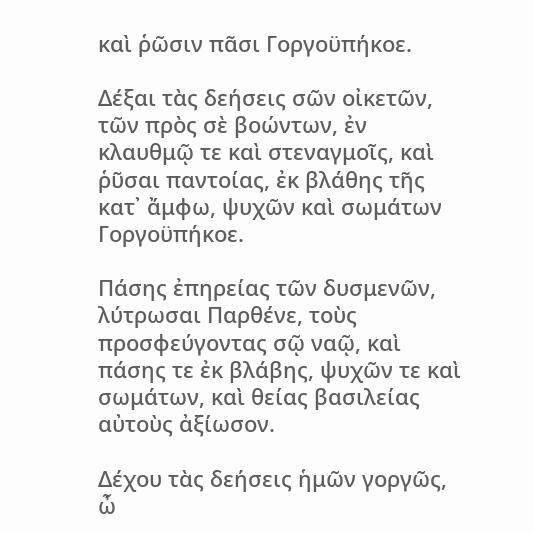καὶ ῥῶσιν πᾶσι Γοργοϋπήκοε.

Δέξαι τὰς δεήσεις σῶν οἰκετῶν, τῶν πρὸς σὲ βοώντων, ἐν κλαυθμῷ τε καὶ στεναγμοῖς, καὶ ῥῦσαι παντοίας, ἐκ βλάθης τῆς κατ᾽ ἄμφω, ψυχῶν καὶ σωμάτων Γοργοϋπήκοε.

Πάσης ἐπηρείας τῶν δυσμενῶν, λύτρωσαι Παρθένε, τοὺς προσφεύγοντας σῷ ναῷ, καὶ πάσης τε ἐκ βλάβης, ψυχῶν τε καὶ σωμάτων, καὶ θείας βασιλείας αὐτοὺς ἀξίωσον.

Δέχου τὰς δεήσεις ἡμῶν γοργῶς, ὦ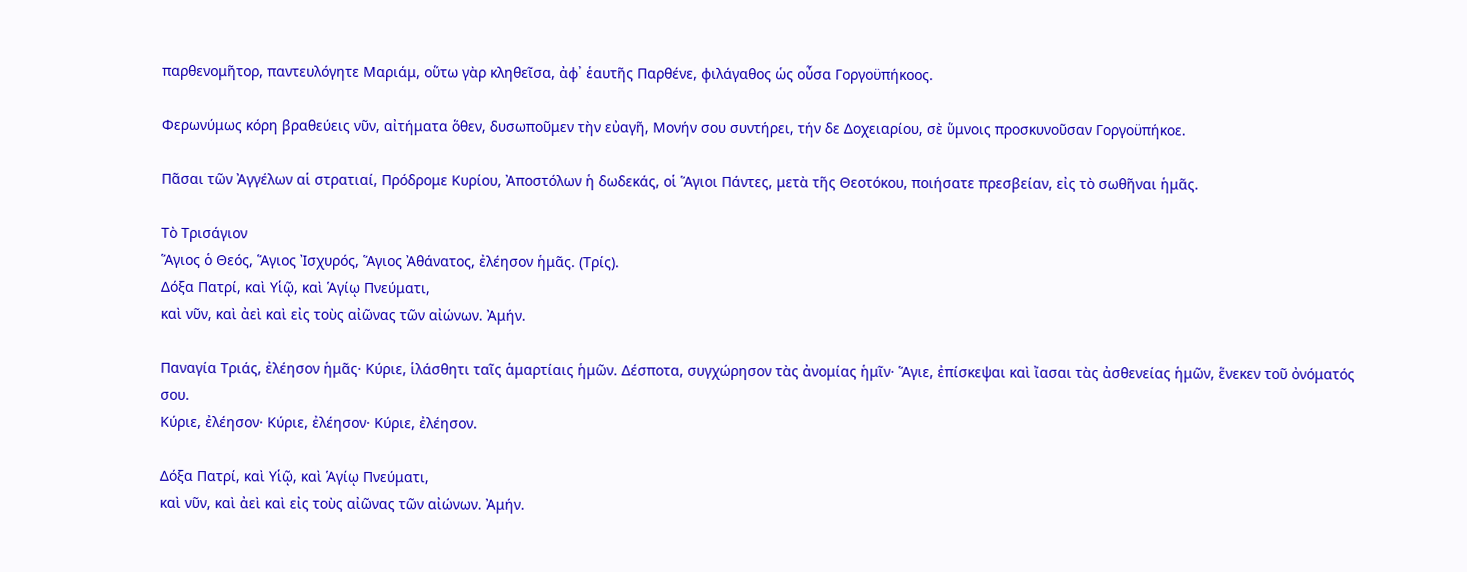παρθενομῆτορ, παντευλόγητε Μαριάμ, οὕτω γὰρ κληθεῖσα, ἀφ᾽ ἑαυτῆς Παρθένε, φιλάγαθος ὡς οὖσα Γοργοϋπήκοος.

Φερωνύμως κόρη βραθεύεις νῦν, αἰτήματα ὅθεν, δυσωποῦμεν τὴν εὐαγῆ, Μονήν σου συντήρει, τήν δε Δοχειαρίου, σὲ ὕμνοις προσκυνοῦσαν Γοργοϋπήκοε.

Πᾶσαι τῶν Ἀγγέλων αἱ στρατιαί, Πρόδρομε Κυρίου, Ἀποστόλων ἡ δωδεκάς, οἱ Ἅγιοι Πάντες, μετὰ τῆς Θεοτόκου, ποιήσατε πρεσβείαν, εἰς τὸ σωθῆναι ἡμᾶς.

Τὸ Τρισάγιον
Ἅγιος ὁ Θεός, Ἅγιος Ἰσχυρός, Ἅγιος Ἀθάνατος, ἐλέησον ἡμᾶς. (Τρίς).
Δόξα Πατρί, καὶ Υἱῷ, καὶ Ἁγίῳ Πνεύματι,
καὶ νῦν, καὶ ἀεὶ καὶ εἰς τοὺς αἰῶνας τῶν αἰώνων. Ἀμήν.

Παναγία Τριάς, ἐλέησον ἡμᾶς· Κύριε, ἱλάσθητι ταῖς ἁμαρτίαις ἡμῶν. Δέσποτα, συγχώρησον τὰς ἀνομίας ἡμῖν· Ἅγιε, ἐπίσκεψαι καὶ ἴασαι τὰς ἀσθενείας ἡμῶν, ἕνεκεν τοῦ ὀνόματός σου.
Κύριε, ἐλέησον· Κύριε, ἐλέησον· Κύριε, ἐλέησον.

Δόξα Πατρί, καὶ Υἱῷ, καὶ Ἁγίῳ Πνεύματι,
καὶ νῦν, καὶ ἀεὶ καὶ εἰς τοὺς αἰῶνας τῶν αἰώνων. Ἀμήν.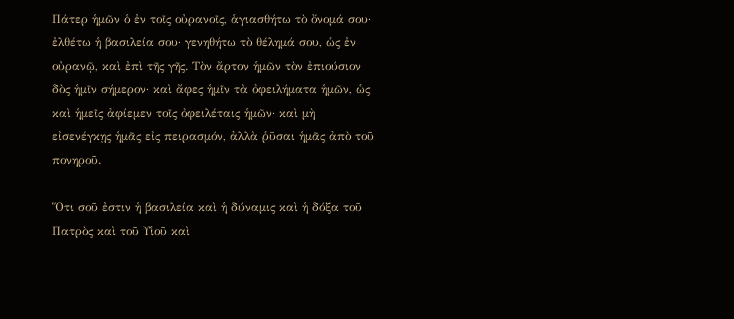Πάτερ ἡμῶν ὁ ἐν τοῖς οὐρανοῖς, ἁγιασθήτω τὸ ὄνομά σου· ἐλθέτω ἡ βασιλεία σου· γενηθήτω τὸ θέλημά σου, ὡς ἐν οὐρανῷ, καὶ ἐπὶ τῆς γῆς. Τὸν ἄρτον ἡμῶν τὸν ἐπιούσιον δὸς ἡμῖν σήμερον· καὶ ἄφες ἡμῖν τὰ ὀφειλήματα ἡμῶν, ὡς καὶ ἡμεῖς ἀφίεμεν τοῖς ὀφειλέταις ἡμῶν· καὶ μὴ εἰσενέγκῃς ἡμᾶς εἰς πειρασμόν, ἀλλὰ ῥῦσαι ἡμᾶς ἀπὸ τοῦ πονηροῦ.

Ὅτι σοῦ ἐστιν ἡ βασιλεία καὶ ἡ δύναμις καὶ ἡ δόξα τοῦ Πατρὸς καὶ τοῦ Υἱοῦ καὶ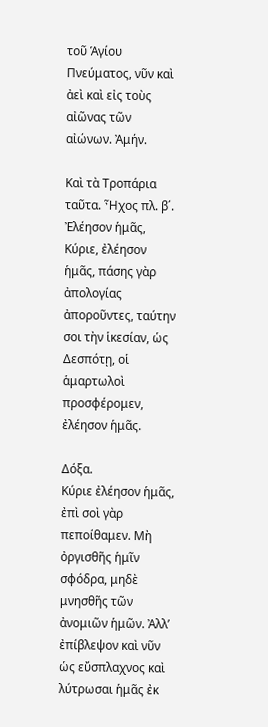τοῦ Ἁγίου Πνεύματος, νῦν καὶ ἀεὶ καὶ εἰς τοὺς αἰῶνας τῶν αἰώνων. Ἀμήν.

Καὶ τὰ Τροπάρια ταῦτα. Ἦχος πλ. β΄.
Ἐλέησον ἡμᾶς, Κύριε, ἐλέησον ἡμᾶς, πάσης γὰρ ἀπολογίας ἀποροῦντες, ταύτην σοι τὴν ἱκεσίαν, ὡς Δεσπότῃ, οἱ ἁμαρτωλοὶ προσφέρομεν, ἐλέησον ἡμᾶς.

Δόξα.
Κύριε ἐλέησον ἡμᾶς, ἐπὶ σοὶ γὰρ πεποίθαμεν. Μὴ ὀργισθῆς ἡμῖν σφόδρα, μηδὲ μνησθῆς τῶν ἀνομιῶν ἡμῶν. Ἀλλ’ ἐπίβλεψον καὶ νῦν ὡς εὔσπλαχνος καὶ λύτρωσαι ἡμᾶς ἐκ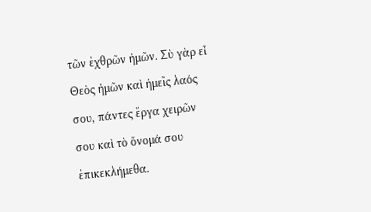τῶν ἐχθρῶν ἡμῶν. Σὺ γὰρ εἶ Θεὸς ἡμῶν καὶ ἡμεῖς λαός σου, πάντες ἔργα χειρῶν σου καὶ τὸ ὄνομά σου ἐπικεκλήμεθα.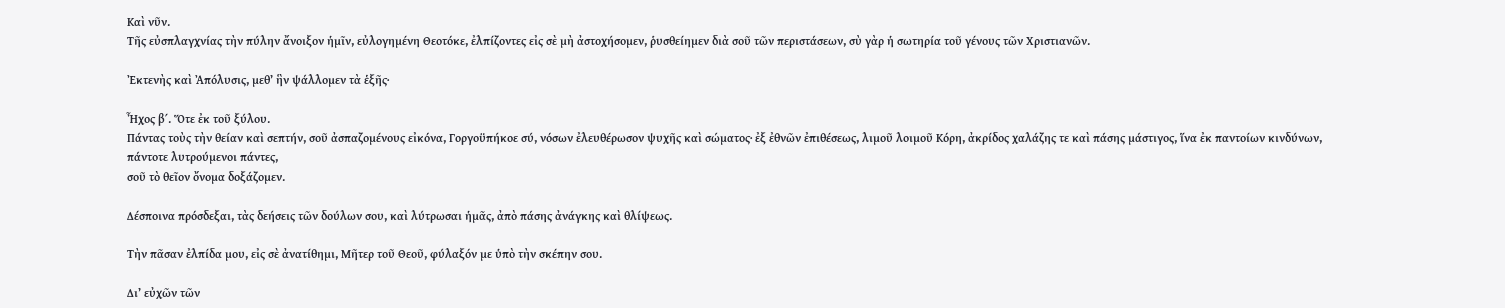Καὶ νῦν.
Τῆς εὐσπλαγχνίας τὴν πύλην ἄνοιξον ἡμῖν, εὐλογημένη Θεοτόκε, ἐλπίζοντες εἰς σὲ μὴ ἀστοχήσομεν, ῥυσθείημεν διὰ σοῦ τῶν περιστάσεων, σὺ γὰρ ἡ σωτηρία τοῦ γένους τῶν Χριστιανῶν.

Ἐκτενὴς καὶ Ἀπόλυσις, μεθ’ ἣν ψάλλομεν τὰ ἑξῆς·

Ἦχος β΄. Ὅτε ἐκ τοῦ ξύλου.
Πάντας τοὺς τὴν θείαν καὶ σεπτήν, σοῦ ἀσπαζομένους εἰκόνα, Γοργοϋπήκοε σύ, νόσων ἐλευθέρωσον ψυχῆς καὶ σώματος· ἐξ ἐθνῶν ἐπιθέσεως, λιμοῦ λοιμοῦ Κόρη, ἀκρίδος χαλάζης τε καὶ πάσης μάστιγος, ἵνα ἐκ παντοίων κινδύνων, πάντοτε λυτρούμενοι πάντες,
σοῦ τὸ θεῖον ὄνομα δοξάζομεν.

Δέσποινα πρόσδεξαι, τὰς δεήσεις τῶν δούλων σου, καὶ λύτρωσαι ἡμᾶς, ἀπὸ πάσης ἀνάγκης καὶ θλίψεως.

Τὴν πᾶσαν ἐλπίδα μου, εἰς σὲ ἀνατίθημι, Μῆτερ τοῦ Θεοῦ, φύλαξόν με ὑπὸ τὴν σκέπην σου.

Δι’ εὐχῶν τῶν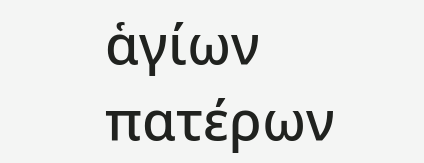ἁγίων πατέρων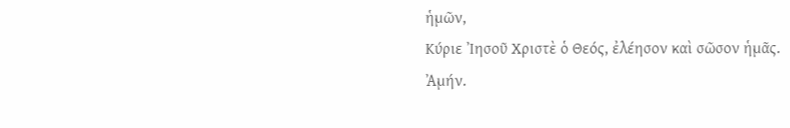ἡμῶν,
Κύριε Ἰησοῦ Χριστὲ ὁ Θεός, ἐλέησον καὶ σῶσον ἡμᾶς.
Ἀμήν.